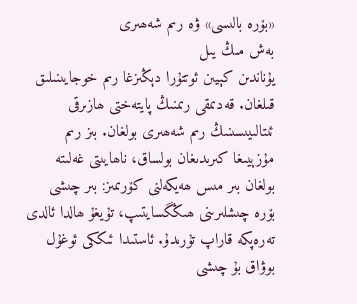«بۆرە بالىسى» ۋە رىم شەھىرى
بەش مىڭ يىل
يۇناندىن كېيىن ئوتتۇرا دېڭىزغا رىم خوجايىنىلىق قىلغان. قەدىمقى رىمنىڭ پايتەختى ھازىرقى ئىتالىيىسىنىڭ رىم شەھىرى بولغان. بىز رىم مۇزېيىغا كىرىدىغان بولساق، ناھايىتى غەلىتە بولغان بىر مىس ھەيكەلنى كۆرىمىز: بىر چىشى بۆرە چىشلىرىنى ھىڭگسايتىپ، تۇيغۇ ھالدا ئالدى تەرەپكە قاراپ تۇرىدۇ. ئاستىدا ئىككى ئوغۇل بوۋاق بۇ چىشى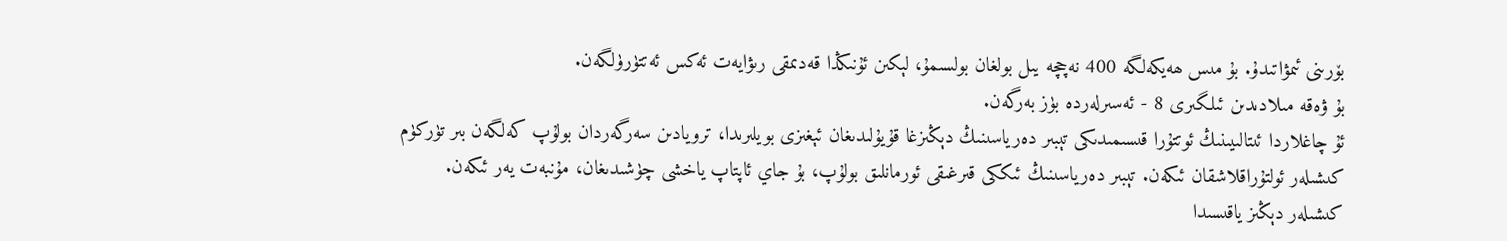بۆرىنى ئىمۋاتىدۇ. بۇ مىس ھەيكەلگە 400 نەچچە يىل بولغان بولسىمۇ، لېكىن ئۇنىڭدا قەدىمقى رىۋايەت ئەكس ئەتتۈرۈلگەن.
بۇ ۋەقە مىلادىدىن ئىلگىرى 8 - ئەسىرلەردە بۈز بەرگەن.
ئۇ چاغلاردا ئىتالىيىنىڭ ئوتتۇرا قىسىمىدىكى تېبىر دەرياسىنىڭ دېڭىزغا قۇيۇلىدىغان ئېغىزى بويلىرىدا، ترويادىن سەرگەردان بولۇپ كەلگەن بىر تۈركۈم كىشىلەر ئولتۇراقلاشقان ئىكەن. تېبىر دەرياسىنىڭ ئىككى قىرغىقى ئورمانلىق بولۇپ، بۇ جاي ئاپتاپ ياخشى چۈشىدىغان، مۇنبەت يەر ئىكەن. كىشىلەر دېڭىز ياقىسىدا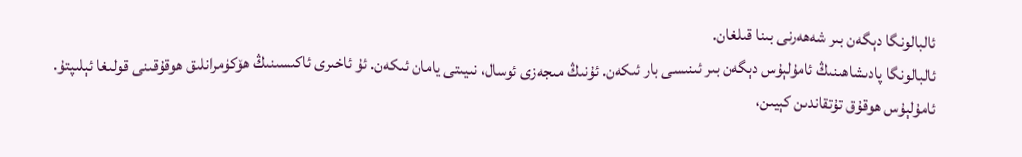ئالبالونگا دېگەن بىر شەھەرنى بىنا قىلغان.
ئالبالونگا پادىشاھىنىڭ ئامۇلېۇس دېگەن بىر ئىنىسى بار ئىكەن. ئۇنىڭ مىجەزى ئوسال، نىيىتى يامان ئىكەن. ئۇ ئاخىرى ئاكىسىنىڭ ھۆكۈمرانلىق ھوقۇقىنى قولىغا ئېلىپتۇ. ئامۇلېۇس ھوقۇق تۇتقاندىن كېيىن،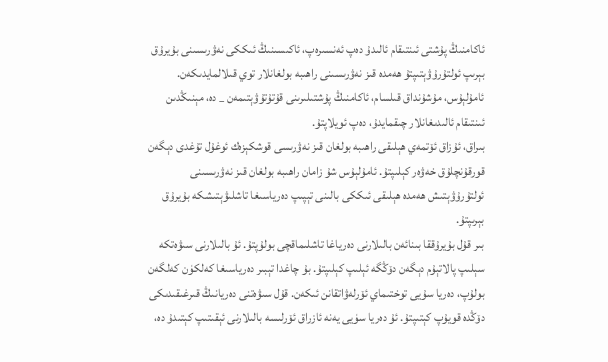ئاكامنىڭ پۇشتى ئىنتىقام ئالىدۇ دەپ ئەنسىرەپ، ئاكىسىنىڭ ئىككى نەۋرىسىنى بۇيرۇق بېرىپ ئولتۇرۇۋېتىپتۇ ھەمدە قىز نەۋرىسىنى راھىبە بولغانلار توي قىلالمايدىكەن. ئامۇلېۇس، مۇشۇنداق قىلسام، ئاكامنىڭ پۇشتىلىرىنى قۇتۇتۇۋېتىمەن _ دە، مېنىڭدىن ئىنتىقام ئالىدىغانلار چىقمايدۇ، دەپ ئويلاپتۇ.
بىراق، ئۇزاق ئۆتمەي ھېلىقى راھىبە بولغان قىز نەۋرىسى قوشكېزەك ئوغۇل تۇغدى دېگەن قورقۇنچلۇق خەۋەر كېلىپتۇ. ئامۇلېۇس شۇ زامان راھىبە بولغان قىز نەۋرىسىنى ئولتۇرۇۋېتىش ھەمدە ھېلىقى ئىككى بالىنى تېپىپ دەرياسىغا تاشلىۋېتىشكە بۇيرۇق بېرىپتۇ.
بىر قۇل بۇيرۇققا بىنائەن بالىلارنى دەرياغا تاشلىماقچى بولۇپتۇ. ئۇ بالىلارنى سىۋەتكە سېلىپ پالاتېۇم دېگەن دۆڭگە ئېلىپ كېلىپتۇ. بۇ چاغدا تېبىر دەرياسىغا كەلكۈن كەلگەن بولۇپ، دەريا سۇيى توختىماي ئۆرلەۋاتقانن ئىكەن. قۇل سىۋەتنى دەريانىڭ قىرغىقىدىكى دۆڭدە قويۇپ كېتىپتۇ. ئۇ دەريا سۈيى يەنە ئازراق ئۆرلىسە بالىلارنى ئېقىتىپ كېتىدۇ دە،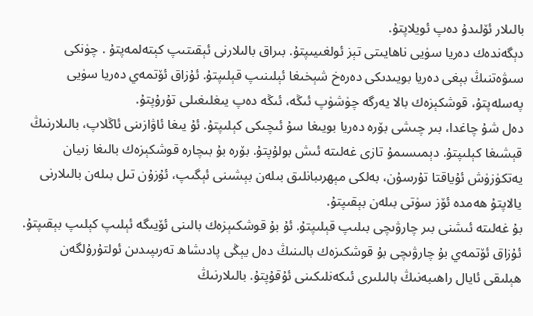بالىلار ئۆلىدۇ دەپ ئويلاپتۇ.
دېگەندەك دەريا سۈيى ناھايىتى تېز ئولغىيىپتۇ. بىراق بالىلارنى ئېقىتىپ كېتەلمەپتۇ . چۈنكى سىۋەتنىڭ بېغى دەريا بويىدىكى دەرەخ شېخىغا ئېلىنىپ قېلىپتۇ. ئۇزاق ئۆتمەي دەريا سۈيى پەسلەپتۇ، قوشكېزەك بالا يەرگە چۈشۈپ ئىڭە، ئىڭە دەپ يىغلىغىلى تۇرۇپتۇ.
دەل شۇ چاغدا، بىر چىشى بۆرە دەريا بويىغا سۇ ئىچىكى كېلىپتۇ. ئۇ يىغا ئاۋازىنى ئاڭلاپ، بالىلارنىڭ قېشىغا كېلىپتۇ. دېمىسىمۇ تازى غەلىتە ئىش بولۇپتۇ. بۆرە بۇ بىچارە قوشكېزەك بالىغا زىيان يەتكۈزۈش ئۇياقتا تۇرسۇن، بەلكى مېھرىبانلىق بىلەن بېشىنى ئېگىپ، ئۇزۇن تىل بىلەن بالىلارنى يالاپتۇ ھەمدە ئۆز سۈتى بىلەن بېقىپتۇ.
بۇ غەلىتە ئىشنى بىر چارۋىچى بىلىپ قېلىپتۇ. ئۇ بۇ قوشكىېزەك بالىنى ئۆيىگە ئېلىپ كېلىپ بېقىپتۇ. ئۇزاق ئۆتمەي بۇ چارۋىچى بۇ قوشكىزەك بالىنىڭ دەل يېڭى پادىشاھ تەرىپىدىن ئولتۇرۇلگەن ھېلىقى ئايال راھىبەنىڭ بالىلىرى ئىكەنلىكىنى ئۇقۇپتۇ. بالىلارنىڭ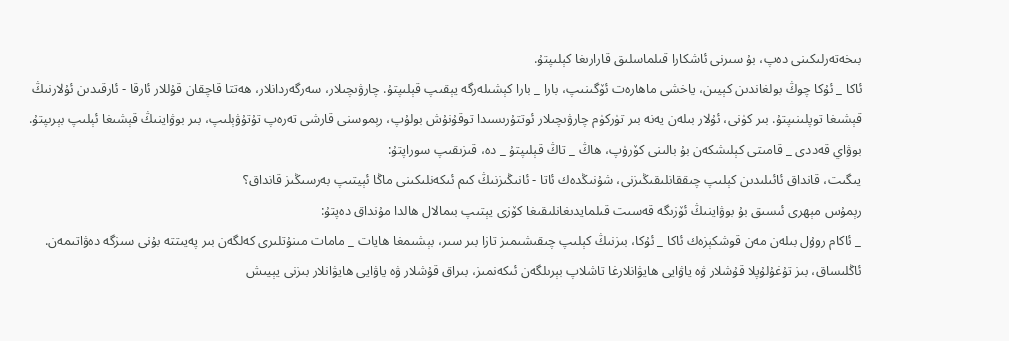بىخەتەرلىكىنى دەپ، بۇ سىرنى ئاشكارا قىلماسلىق قارارىغا كېلىپتۇ.
ئاكا _ ئۇكا چوڭ بولغاندىن كېيىن، ياخشى ماھارەت ئۆگىنىپ، بارا _ بارا كېشىلەرگە يېقىپ قېلىپتۇ. چارۋىچىلار، سەرگەردانلار، ھەتتا قاچقان قۇللار ئارقا - ئارقىدىن ئۇلارنىڭ قېشىغا توپلىنىپتۇ. بىر كۈنى، ئۇلار بىلەن يەنە بىر تۈركۈم چارۋىچىلار ئوتتۇرىسىدا توقۇنۇش بولۇپ، رېموسنى قارشى تەرەپ تۇتۇۋېلىپ، بىر بوۋاينىڭ قېشىغا ئېلىپ بېرىپتۇ. بوۋاي قەددى _ قامىتى كېلىشكەن بۇ بالىنى كۆرۈپ، ھاڭ _ تاڭ قېلىپتۇ _ دە، قىزىقىپ سوراپتۇ:
يىگىت، قانداق ئائىلىدىن كېلىپ چىققانلىقىڭىزنى، شۇنىڭدەك ئاتا - ئانىڭىزنىڭ كىم ئىكەنلىكىنى ماڭا ئېيتىپ بەرسىڭىز قانداق؟
رېمۇس مېھرى ئىسىق بۇ بوۋاينىڭ ئۆزىگە قەسىت قىلمايدىغانلىقىغا كۆزى يېتىپ بىمالال ھالدا مۇنداق دەپتۇ:
_ ئاكام روۇل بىلەن مەن قوشكېزەك ئاكا _ ئۇكا، بىزنىڭ كېلىپ چىقىشىمىز تازا بىر سىر، بېشىمغا ھايات _ مامات مىنۇتلىرى كەلگەن بىر پەيىتتە بۇنى سىزگە دەۋاتىمەن. ئاڭلىساق، بىز تۇغۇلۇپلا قۇشلار ۋە ياۋايى ھايۋانلارغا تاشلاپ بېرىلگەن ئىكەنمىز، بىراق قۇشلار ۋە ياۋايى ھايۋانلار بىزنى يېيىش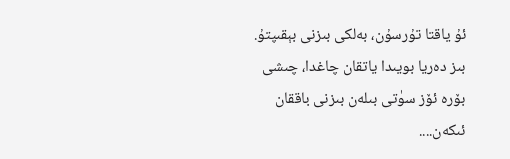ئۇ ياقتا تۇرسۇن، بەلكى بىزنى بېقىپتۇ. بىز دەريا بويىدا ياتقان چاغدا، چىشى بۆرە ئۆز سۈتى بىلەن بىزنى باققان ئىكەن....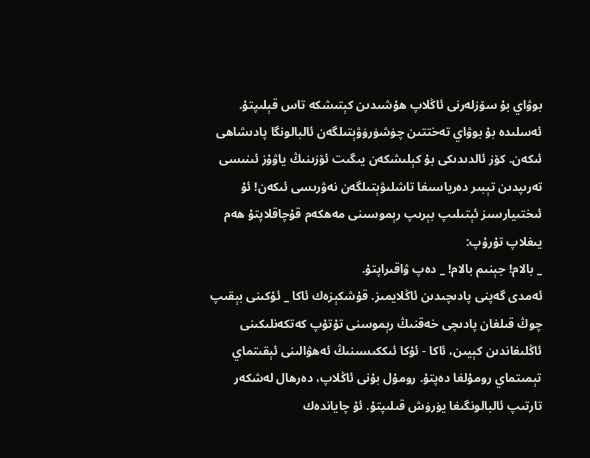بوۋاي بۇ سۆزلەرنى ئاڭلاپ ھۇشىدىن كېتىشكە تاس قېلىپتۇ. ئەسلىدە بۇ بوۋاي تەختتىن چۈشۈرۈۋېتىلگەن ئالبالونگا پادىشاھى ئىكەن. كۆز ئالدىدىكى بۇ كېلىشكەن يىگىت ئۆزىنىڭ ياۋۇز ئىنىسى تەرىپدىن تېبىر دەرياسىغا تاشلىۋېتىلگەن نەۋرىسى ئىكەن! ئۇ ئىختىيارسىز ئېتىلىپ بېرىپ رېموسىنى مەھكەم قۇچاقلاپتۇ ھەم يىغلاپ تۇرۇپ:
_ بالام! جېنىم بالام! _ دەپ ۋاقىراپتۇ.
ئەمدى گەپنى پادىچىدىن ئاڭلايمىز. قۇشكېزەك ئاكا _ ئۇكىنى بېقىپ چوڭ قىلغان پادىچى خەقنىڭ رېموسنى تۇتۇپ كەتكەنلىكىنى ئاڭلىغاندىن كېيىن، ئاكا - ئۇكا ئىككىسىنىڭ ئەھۋالىنى ئېقىتماي تېمىتماي رومۇلغا دەپتۇ. رومۇل بۇنى ئاڭلاپ، دەرھال لەشكەر تارتىپ ئالبالونگىغا يۈرۈش قىلىپتۇ. ئۇ چاياندەك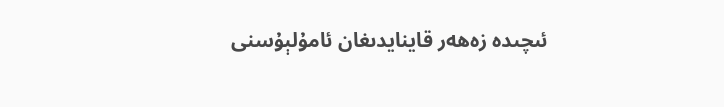ئىچىدە زەھەر قاينايدىغان ئامۇلېۇسنى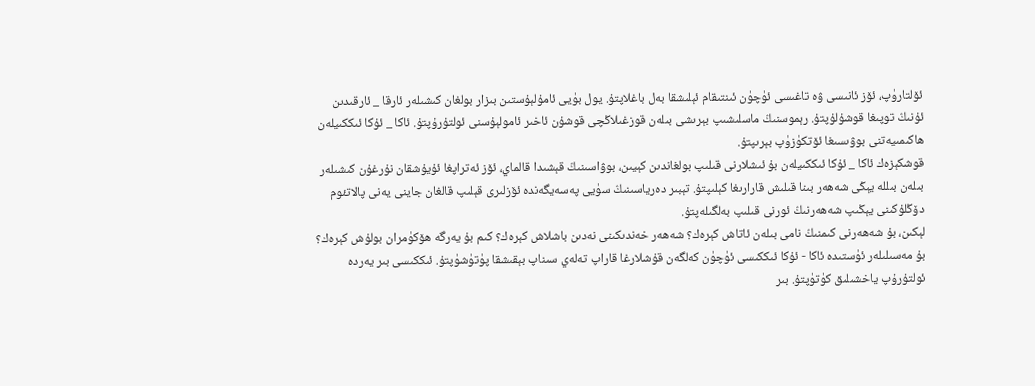ئۆلتارۈپ، ئۆز ئانىسى ۋە تاغىسى ئۈچۈن ئىنتىقام ئېلىشقا بەل باغلاپتۇ. يول بۈيى ئامۇلېۇستىن بىزار بولغان كىشىلەر ئارقا _ ئارقىدىن ئۇنىڭ توپىغا قوشۇلۇپتۇ. رېموسنىڭ ماسلىشىپ بېرىشى بىلەن قوزغىلاڭچى قوشۇن ئاخىر ئامولېۇسنى ئولتۇرۇپتۇ. ئاكا _ ئۇكا ئىككىيلەن ھاكىمىيەتنى بوۋىسىغا ئۆتكۈزۈپ بېرىپتۇ.
قوشكېزەك ئاكا _ ئۇكا ئىككىيلەن بۇ ئىشلارنى قىلىپ بولغاندىن كېيىن، بوۋاسىنىڭ قېشىدا قالماي، ئۆز ئەتراپغا ئۇيۇشقان نۇرغۇن كىشىلەر بىلەن بىللە يېڭى شەھەر بىنا قىلىش قارارىغا كېلىپتۇ. تېبىر دەرياسىنىڭ سۈيى پەسەيگەندە ئۆزلىرى قېلىپ قالغان جاينى يەنى پالاتئوم دۆڭلۇكىنى يېڭىپ شەھەرنىڭ ئورنى قىلىپ بەلگىلەپتۇ.
لېكىن، بۇ شەھەرنى كىمنىڭ نامى بىلەن ئاتاش كېرەك؟ شەھەر خەندىكىنى نەدىن باشلاش كېرەك؟ كىم بۇ يەرگە ھۆكۈمران بولۇش كېرەك؟ بۇ مەسىلىلەر ئۈستىدە ئاكا - ئۇكا ئىككىسى ئۈچۈن كەلگەن قۇشلارغا قاراپ تەلەي سىناپ بېقىشقا پۈتۈشۈپتۇ. ئىككىسى بىر يەردە ئولتۇرۇپ ياخشىلىق كۈتۈپتۇ. بىر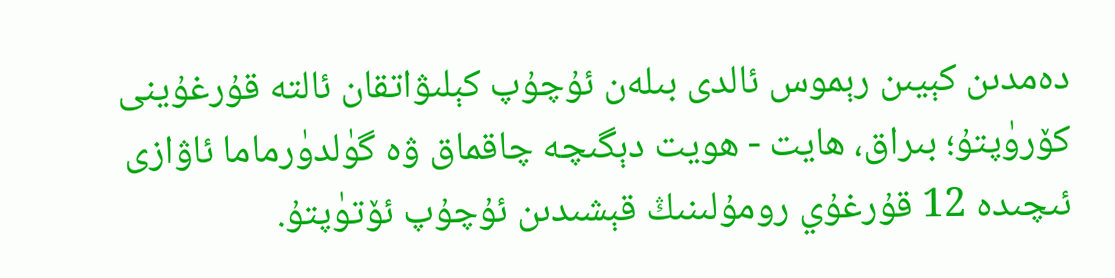دەمدىن كېيىن رېموس ئالدى بىلەن ئۇچۇپ كېلىۋاتقان ئالتە قۇرغۇينى كۆرۈپتۇ؛ بىراق، ھايت - ھويت دېگىچە چاقماق ۋە گۈلدۈرماما ئاۋازى ئىچىدە 12 قۇرغۇي رومۇلىنىڭ قېشىدىن ئۇچۇپ ئۆتۈپتۇ.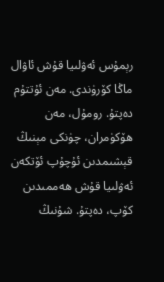رېمۇس ئەۋلىيا قۇش ئاۋال ماڭا كۆرۈندى. مەن ئۇتتۇم دەپتۇ. رومۇل، مەن ھۆكۈمران، چۈنكى مېنىڭ قېشىمدىن ئۇچۇپ ئۆتكەن ئەۋلىيا قۇش ھەممىدىن كۆپ، دەپتۇ. شۇنىڭ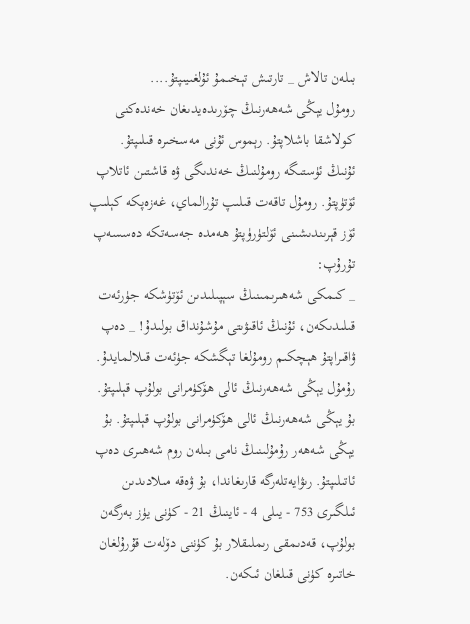بىلەن تالاش _ تارتىش تېخىمۇ ئۇلغىيىپتۇ....
رومۇل يېڭى شەھەرنىڭ چۆرىدەيدىغان خەندەكنى كولاشقا باشلاپتۇ. رېموس ئۇنى مەسخىرە قىلىپتۇ. ئۇنىڭ ئۈستىگە رومۇلنىڭ خەندىگى ۋە قاشتىن ئاتلاپ ئۆتۈپتۇ. رومۇل تاقەت قىلىپ تۇرالماي، غەزەپكە كېلىپ ئۆز قېرىندىشىنى ئۆلتۈرۈپتۇ ھەمدە جەسەتكە دەسسەپ تۇرۇپ:
_ كىمكى شەھىرىمىنىڭ سېپىلىدىن ئۆتۈشكە جۈرئەت قىلىدىكەن، ئۇنىڭ ئاقىۋىتى مۇشۇنداق بولىدۇ! _ دەپ ۋاقىراپتۇ ھېچكىم رومۇلغا تېگشكە جۈئەت قىلالمايدۇ. رۇمۇل يېڭى شەھەرنىڭ ئالى ھۆكۈمرانى بولۇپ قېلىپتۇ. بۇ يېڭى شەھەرنىڭ ئالى ھۆكۈمرانى بولۇپ قېلىپتۇ. بۇ يېڭى شەھەر رۇمۇلىنىڭ نامى بىلەن روم شەھىرى دەپ ئاتىلىپتۇ. رىۋايەتلەرگە قارىغاندا، بۇ ۋەقە مىلادىدىن ئىلگىرى 753 - يىلى 4 - ئاينىڭ 21 - كۈنى يۈز بەرگەن بولۇپ، قەدىمقى رىملىقلار بۇ كۈننى دۆلەت قۇرۇلغان خاتىرە كۈنى قىلغان ئىكەن.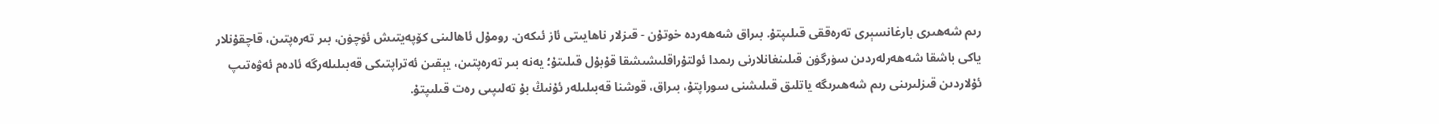رىم شەھىرى بارغانسېرى تەرەققى قىلىپتۇ. بىراق شەھەردە خوتۇن - قىزلار ناھايىتى ئاز ئىكەن. رومۇل ئاھالىنى كۆپەيتىش ئۈچۈن، بىر تەرەپتىن، قاچقۇنلار ياكى باشقا شەھەرلەردىن سۈرگۈن قىلىنغانلارنى رىمدا ئولتۇراقلىشىشقا قۇبۇل قىلىتۇ؛ يەنە بىر تەرەپتىن، يېقىن ئەتراپتىكى قەبىلىلەرگە ئادەم ئەۋەتىپ ئۇلاردىن قىزلىرىنى رىم شەھىرىگە ياتلىق قىلىشنى سوراپتۇ، بىراق، قوشنا قەبىلىلەر ئۇنىڭ بۇ تەلىپىى رەت قىلىپتۇ.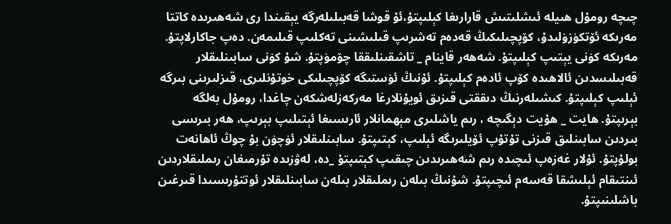چىچە رومۇل ھىيلە ئىشلىتىش قارارىغا كېلىپتۇ،ئۇ قوشا قەبىلىلەرگە يېقىندا رى شەھىرىدە كاتتا مەرىكە ئۆتكۈزۈلىدۇ، كۆپچىلىكىڭ قەدەم تەشرىپ قىلىشىنى تەكلىپ قىلىمەن. دەپ جاكارلاپتۇ. مەرىكە كۈنى يېتىپ كېلىپتۇ. شەھەر قاينام _ تاشقىنلىققا چۆمۈپتۇ. شۇ كۈنى سابىنلىقلار قەبىلىسدىن ئالاھىدە كۆپ ئادەم كېلىپتۇ. ئۇنىڭ ئۈستىگە كۆپچىلىكى خوتۇنلىرى، قىزلىرىنى بىرگە ئېلىپ كېلىپتۇ. كىشىلەرنىڭ دىققتى قىزىق ئويۇنلارغا مەركەزلەشكەن چاغدا، رومۇل بەلگە بېرىپتۇ. ھايت _ ھۇيت دېگىچە ، رىم ياشلىرى مېھمانلار ئارىسىغا ئېتىلىپ بېرىپ، ھەر بىرىسى بىردىن سابىنلىق قىزنى تۇتۇپ ئۆيلىرىگە ئېلىپ، كېتىپتۇ. سابىنلىقلار ئۈچۈن بۇ چوڭ ئاھانەت بولۇپتۇ. ئۇلار غەزەپ ئىچىدە رىم شەھىرىدىن چىقىپ كېتىپتۇ _دە، لەۋزىدە تۇرمىغان رىملىقلاردىن ئىنتىقام ئېلىشقا قەسەم ئىچىپتۇ. شۇنىڭ بىلەن رىملىقلار بىلەن سابىنلىقلار ئوتتۇرىسىدا قىرغىن باشلىنىپتۇ.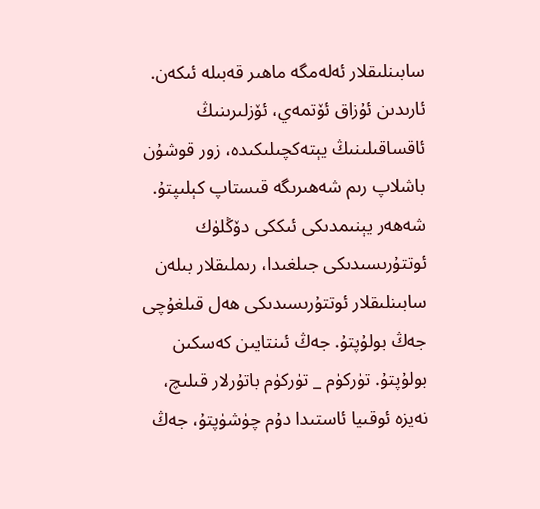سابىنلىقلار ئەلەمگە ماھىر قەبىلە ئىكەن. ئارىدىن ئۇزاق ئۆتمەي، ئۆزلىرىنىڭ ئاقساقىلىنىڭ يېتەكچىلىكىدە، زور قوشۇن باشلاپ رىم شەھىرىگە قىستاپ كېلىپتۇ. شەھەر يېنىمدىكى ئىككى دۆڭلۈك ئوتتۇرىسىدىكى جىلغىدا، رىملىقلار بىلەن سابىنلىقلار ئوتتۇرىسىدىكى ھەل قىلغۇچى جەڭ بولۇپتۇ. جەڭ ئىنتايىن كەسكىن بولۇپتۇ. تۈركۈم _ تۈركۈم باتۇرلار قىلىچ، نەيزە ئوقىيا ئاستىدا دۇم چۈشۈپتۇ، جەڭ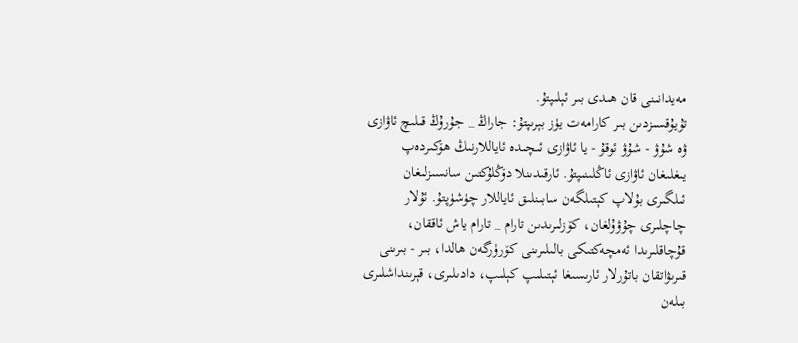مەيدانىنى قان ھىدى بىر ئېلىپتۇ.
تۇيۇقسىزدىن بىر كارامەت يۈز بېرىپتۇ: جاراڭ _ جۇرۇڭ قىلىچ ئاۋازى ۋە شۇۋ - شۇۋ ئوقۇ - يا ئاۋازى ئىچىدە ئاياللارنىڭ ھۆكىردەپ يىغلىغان ئاۋازى ئاڭلىنىپتۇ. ئارقىدىنلا دۆڭلۇكتىن سانسىزلىغان ئىلگىرى بۇلاپ كېتىلگەن سابىنلىق ئاياللار چۈشۈپتۇ. ئۇلار چاچلىرى چۇۋۇلغان، كۆزلىرىدىن تارام _ تارام ياش ئاققان، قۇچاقلىرىدا ئەمچەكتىكى بالىلىرىنى كۆرۈرگەن ھالدا، بىر - بىرىنى قىرىۋاتقان باتۇرلار ئارىسىغا ئېتىلىپ كېلىپ، دادىلىرى، قېرىنداشلىرى بىلەن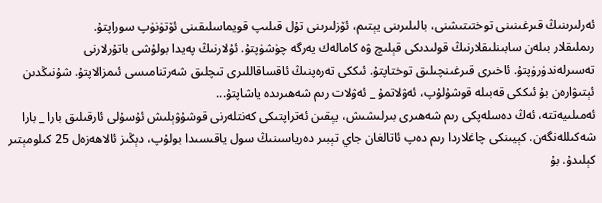ئەرلىرىنىڭ قىرغىنىنى توختىتىشنى، بالىلىرىنى يېتىم، ئۆزلىرىنى تۇل قىلىپ قويماسلىقىنى ئۆتۈنۈپ سوراپتۇ.
رىملىقلار بىلەن سابىنلىقلارنىڭ قولىدىكى قېلىچ ۋە كامالەك يەرگە چۈشۈپتۇ. ئۇلارنىڭ پەيدا بولۇشى باتۇرلارنى تەسىرلەندۈرۈپتۇ. ئاخىرى قىرغىنچىلىق توختاپتۇ. ئىككى تەرەپنىڭ ئاقساقاللىرى تىچلىق شەرتنامىسى ئىمزالاپتۇ. شۇنىڭدىن ئېتىۋارەن بۇ ئىككى قەبىلە قوشۇلۇپ، ئەۋلاتمۇ _ ئەۋلات رىم شەھىرىدە ياشاپتۇ...
ئەمىلىيەتتە، ئەڭ دەسلەپكى رىم شەھىرى بىرلىشىش، يېقىن ئەتراپتىكى كەنتلەرنى قوشۇۋېلىش ئۇسۇلى ئارقىلىق بارا _ بارا شەكىللەنگەن. كېيىنكى چاغلاردا رىم دەپ ئاتالغان جاي تېبىر دەرياسىنىڭ سول ياقىسىدا بولۇپ، دېڭىز ئالاھەزەل 25 كىلومېتىر كېلىدۇ. بۇ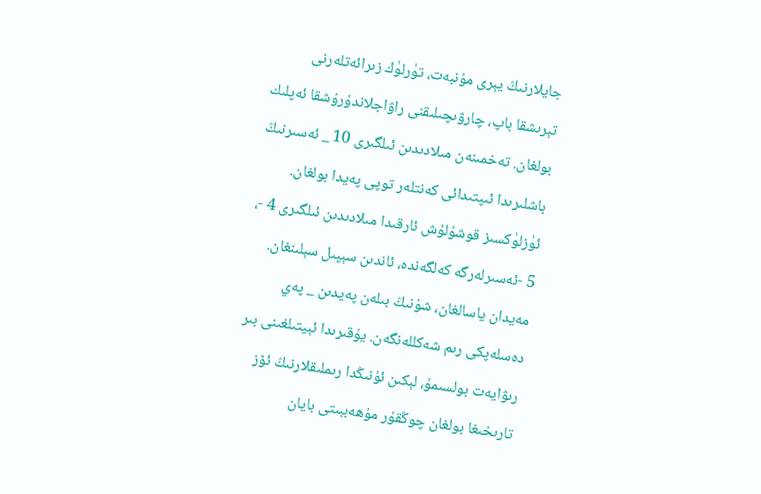جايلارنىڭ يېرى مۇنبەت، تۈرلۈك زىرائەتلەرنى تېرىشقا باپ، چارۋىچىلىقنى راۋاجلاندۇرۇشقا ئەپلىك بولغان. تەخمىنەن مىلادىدىن ئىلگىرى 10 _ ئەسىرنىڭ باشلىرىدا ئىپتىدائى كەنتلەر توپى پەيدا بولغان. ئۈزلۈكسىز قوشۇلۇش ئارقىدا مىلادىدىن ئىلگىرى 4 -، 5 -ئەسىرلەرگە كەلگەندە، ئاندىن سېپىل سېلىنغان. مەيدان ياسالغان، شۇنىڭ بىلەن پەيدىن _ پەي دەسلەپكى رىم شەكللەنگەن. يۇقىرىدا ئېيتىلغىنى بىر رىۋايەت بولسىمۇ، لېكىن ئۇنىڭدا رىملىقلارنىڭ ئۆز تارىخىغا بولغان چوڭقۇر مۇھەببىتى بايان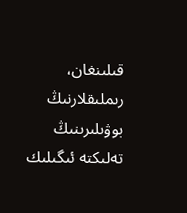قىلىنغان، رىملىقلارنىڭ بوۋىلىرىنىڭ تەلىكتە ئىگىلىك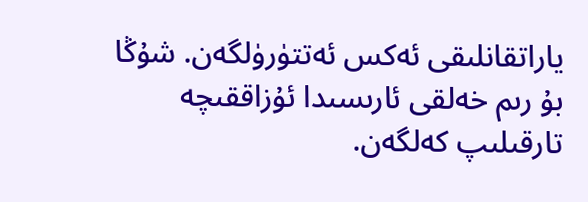ياراتقانلىقى ئەكس ئەتتۈرۈلگەن. شۇڭا بۇ رىم خەلقى ئارىسىدا ئۇزاققىچە تارقىلىپ كەلگەن.